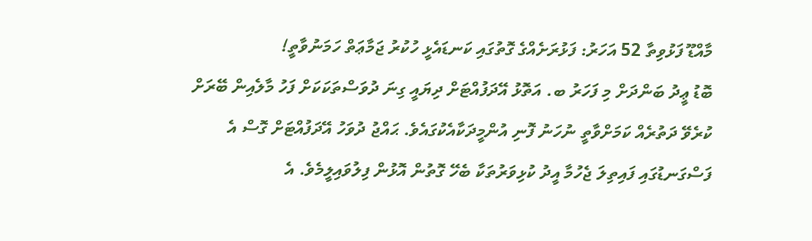މާއްޑޫ ފަޅުވިތާ 52 އަހަރު: ފަޅުރަށެއްގެ ގޮތުގައި ކަނޑައެޅީ ހުކުރު ޖަމާޢަތް ހަމަނުވާތީ!
ބޮޑު ޢީދު ބަންދަށް މި ފަހަރު ބ. އަތޮޅު އޭދަފުއްޓަށް ދިޔައީ ގިނަ ދުވަސްތަކަކަށް ފަހު މާލެއިން ބޭރަށް ކުރެވޭ ދަތުރެއް ކަމަށްވާތީ ނުހަނު ފޮނި އުންމީދަކާއެކުގައެވެ. ޙައްޖު ދުވަހު އޭދަފުއްޓަށް ގޮސް އެ ފަސްގަނޑުގައި ފައިތިލަ ޖެހުމާ އީދު ކުޅިވަރުތަކާ ބެހޭ ގޮތުން އޮޅުން ފިލުވައިލީމެވެ. އެ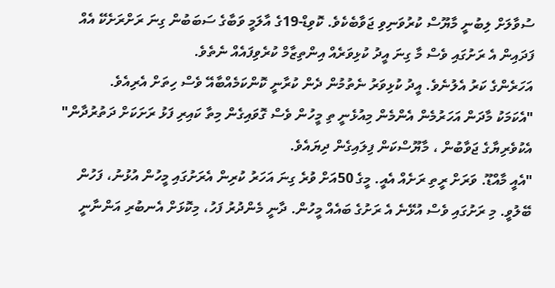ސުވާލަށް ލިބުނީ މާޔޫސް ކުރުވަނިވި ޖަވާބެކެވެ. ކޮވިޑް-19ގެ އާލަމީ ވަބާގެ ސަބަބުން ގިނަ ރަށްރަށެކޭ އެއް ފަދައިން އެ ރަށުގައި ވެސް މާ ގިނަ އީދު ކުޅިވަރެއް އިންތިޒާމް ކުރެވިފައެއް ނެތެވެ.
އަހަރެންގެ ކަރު އެލުނެވެ. އީދު ކުޅިވަރު ނެތުމުން ދެން ކުރާނީ ކޮންކަމެއްބާއޭ ވެސް ހިތަށް އެރިއެވެ.
"އެކަމަކު މާދަން އަހަރުމެން އެންމެން މިއުޅެނީ ތި މީހުން ވެސް ގޮވައިގެން މިތާ ކައިރި ފަޅު ރަށަކަށް ދަތުރުދާން" އެކުވެރިޔާގެ ޖަވާބުން ، މާޔޫސްކަން ފިލައިގެން ދިޔައެވެ.
"އެއީ މާއްޑޫ. ވަރަށް ރީތި ރަށެއް އެއީ. މީގެ 50އަށް ވުރެ ގިނަ އަހަރު ކުރިން އެރަށުގައި މީހުން އުޅުނު، ފަހުން ބޭލުވީ. މި ރަށުގައި ވެސް އުޅޭނެ އެ ރަށުގެ ބައެއް މީހުން. ދާނީ މެންދުރު ފަހު، މިކޮޅަށް އެނބުރި އަންނާނީ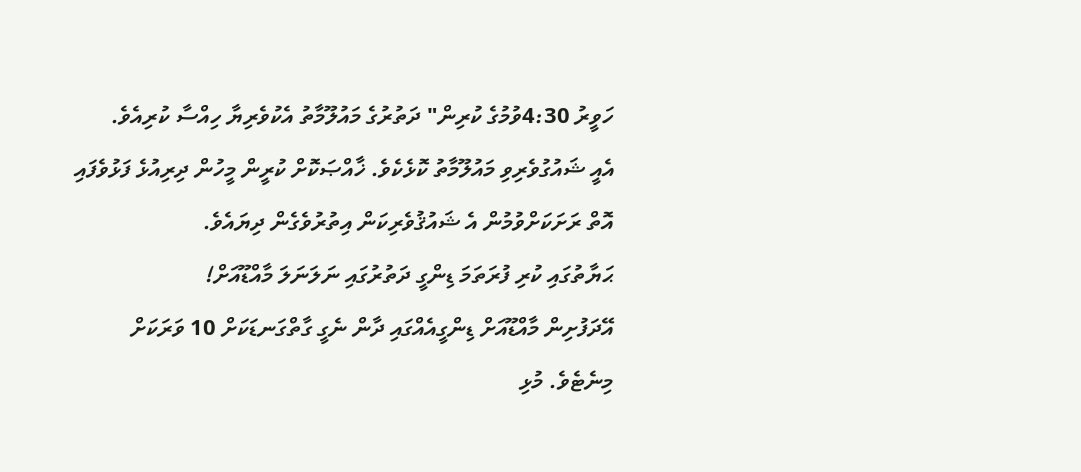ހަވީރު 4:30ވުމުގެ ކުރިން" ދަތުރުގެ މައުލޫމާތު އެކުވެރިޔާ ހިއްސާ ކުރިއެވެ.
އެއީ ޝައުގުވެރިވި މައުލޫމާތު ކޮޅެކެވެ. ޚާއްޞަކޮށް ކުރީން މީހުން ދިރިއުޅެ ފަޅުވެފައި އޮތް ރަށަކަށްވުމުން އެ ޝައުޤުވެރިކަން އިތުރުވެގެން ދިޔައެވެ.
ޙަޔާތުގައި ކުރި ފުރަތަމަ ޑިންގީ ދަތުރުގައި ނަލަނަލަ މާއްޑޫއަށް!
އޭދަފުށިން މާއްޑޫއަށް ޑިންގީއެއްގައި ދާން ނެގީ ގާތްގަނޑަކަށް 10 ވަރަކަށް މިނެޓެވެ. މުޅި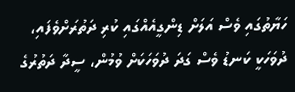ހަޔާތުގައި ވެސް އަލަށް ޑިންގީއެއްގައި ކުރި ދަތުރަށްވެފައި، ދުވަހަކީ ކަނޑު ވެސް ގަދަ ދުވަހަކަށް ވުމުން، ސީދާ ދަތުރުގެ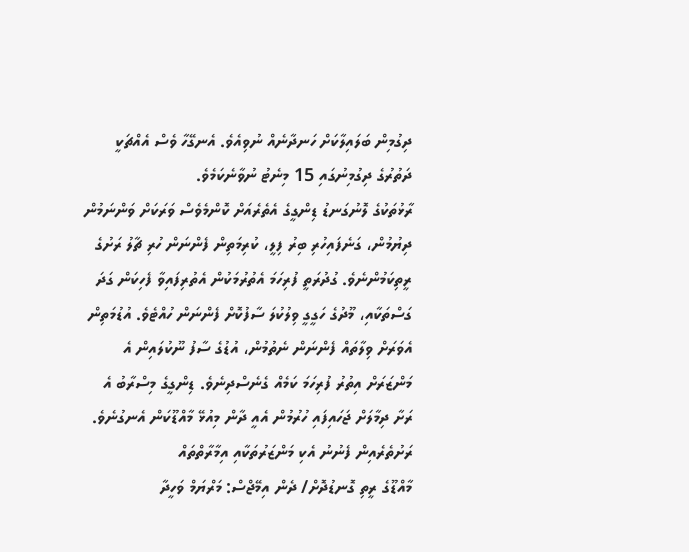ދިގުމިން ބަލައިލާކަށް ހަނދާނެއް ނުވިއެވެ. އެނގޭހާ ވެސް އެއްޗަކީ ދަތުރުގެ ދިގުމިނުގައި 15 މިނެޓު ނުވާނެކަމެވެ.
ރާޅުތަކުގެ ލޮނުގަނޑު ޑިންގީގެ އެތެރެއަށް ކޮންމެވެސް ވަރަކަށް ވަންނަމުން ދިޔުމުން، ގަނެފައިހުރި ބިރު ފިލީ، ކުރިމަތިން ފެންނަން ހުރި ޗާލު ރަށުގެ ރީތިކަމުންނެވެ. ގުދުރަތީ ފުރިހަމަ އެތުރުމަކުން އެތުރިފައިވާ ފެހިކަން ގަދަ ގަސްތަކާއި، މޫދުގެ ހަގީގީ ވިލުކުލަ ސާފުކޮށް ފެންނަން ހުއްޓެވެ. އުޑުމަތިން އެވަރަށް ވިލާތައް ފެންނަން ނެތުމުން، އުޑުގެ ސާފު ނޫކުލައިން އެ މަންޒަރަށް އިތުރު ފުރިހަމަ ކަމެއް ގެނެސްދިނެވެ. ޑިންގީގެ މިސްރާބު އެ ރަށާ ދިމާލަށް ޖަހައިފައި ހުރުމުން އެއީ ދާން މިއުޅޭ މާއްޑޫކަން އެނގުނެވެ.
ރަށުތެރެއިން ފެނުނު އެކި މަންޒަރުތަކާއި އިމާރާތްތައް
މާއްޑޫގެ ރީތި ގޮނޑުދޮށް/ ދެން އިމޭޖްސް: މަރްޔަމް ވަހީދާ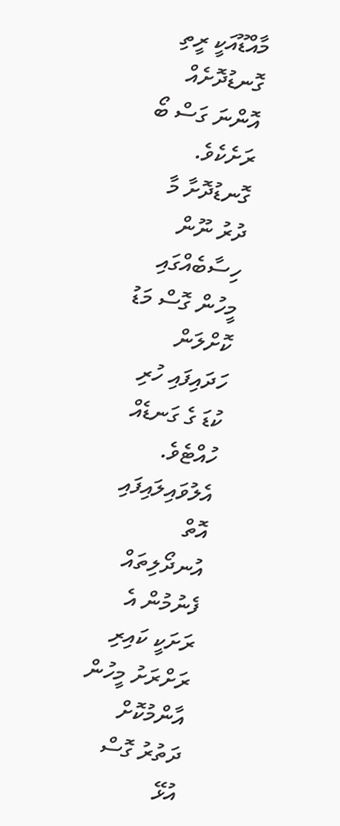މާއްޑޫއަކީ ރީތި ގޮނޑުދޮށެއް އޮންނަ ގަސް ބޯ ރަށެކެވެ. ގޮނޑުދޮށާ މާ ދުރު ނޫން ހިސާބެއްގައި މީހުން ގޮސް މަޑު ކޮށްލަން ހަދައިފައި ހުރި ކުޑަ ގެ ގަނޑެއް ހުއްޓެވެ. އެލުވައިލައިފައި އޮތް އުނދޯލިތައް ފެނުމުން އެ ރަށަކީ ކައިރި ރަށްރަށު މީހުން އާންމުކޮށް ދަތުރު ގޮސް އުޅޭ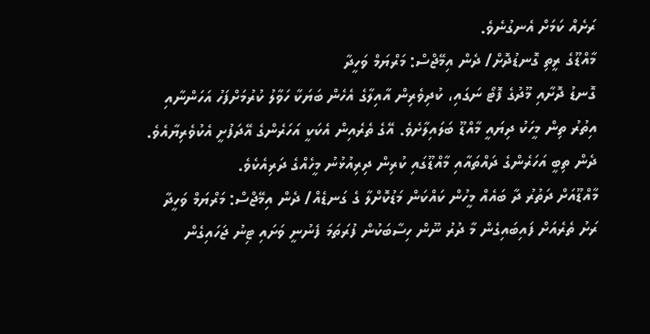ރަށެއް ކަމަށް އެނގުނެވެ.
މާއްޑޫގެ ރީތި ގޮނޑުދޮށް/ ދެން އިމޭޖްސް: މަރްޔަމް ވަހީދާ
ގޮނޑު ދޮށާއި މޫދުގެ ފޮޓޯ ނަގައި، ކުދިވެރިން އާއިލާގެ އެހެން ބަޔަކާ ހަވާލު ކުރުމަށްފަހު އަހަންނާއި އިތުރު ތިން މީހަކު ދިޔައީ މާއްޑޫ ބަލައިލާށެވެ. އޭގެ ތެރެއިން އެކަކީ އަހަރެންގެ އޭދަފުށީ އެކުވެރިޔާއެވެ. ދެން ތިބީ އަހަރެންގެ ދައްތައާއި މާއްޑޫގައި ކުރިން ދިރިއުޅުނު މީހެއްގެ ދަރިއެކެވެ.
މާއްޑޫއަށް ދަތުރު ދާ ބައެއް މީހުން ކައްކަން މަޑުކޮށްލާ ގެ ގަނޑެއް/ ދެން އިމޭޖްސް: މަރްޔަމް ވަހީދާ
ރަށު ތެރެއަށް ފައިބައިގެން މާ ދުރު ނޫން ހިސާބަކުން ފުރަތަމަ ފެނުނީ ވަށައި ޓިނު ޖަހައިގެން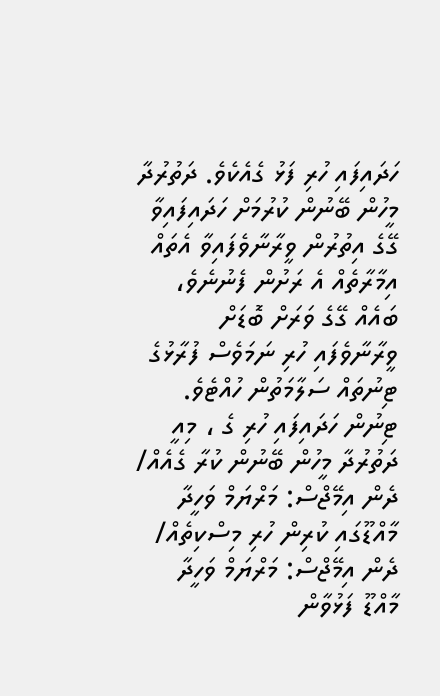ހަދައިފައި ހުރި ފަޅު ގެއެކެވެ. ދަތުރުދާ މީހުން ބޭނުން ކުރުމަށް ހަދައިފައިވާ ގޭގެ އިތުރުން ވީރާނާވެފައިވާ އެތައް އިމާރާތެއް އެ ރަށުން ފެނުނެވެ، ބައެއް ގޭގެ ވަރަށް ބޮޑަށް ވީރާނާވެފައި ހުރި ނަމަވެސް ފުރާޅުގެ ޓިނުތައް ސަލާމަތުން ހުއްޓެވެ.
ޓިނުން ހަދައިފައި ހުރި ގެ ، މިއީ ދަތުރުދާ މީހުން ބޭނުން ކުރާ ގެއެއް/ ދެން އިމޭޖްސް: މަރްޔަމް ވަހީދާ
މާއްޑޫގައި ކުރިން ހުރި މިސްކިތެއް/ ދެން އިމޭޖްސް: މަރްޔަމް ވަހީދާ
މާއްޑޫ ފަޅުވާން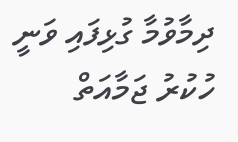ދިމާވުމާ ގުޅިފައި ވަނީ ހުކުރު ޖަމާއަތް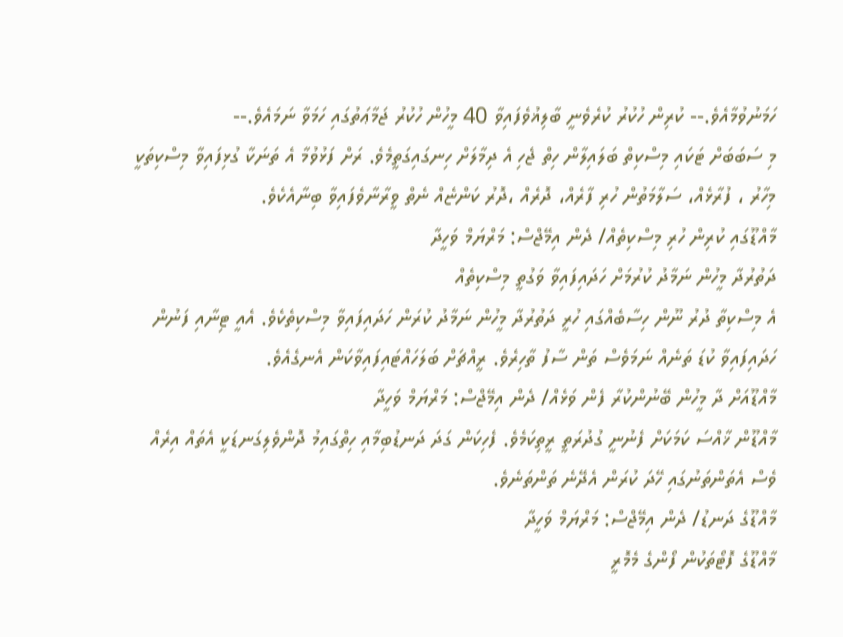ހަމަނުވުމާއެވެ.-- ކުރިން ހުކުރު ކުރެވެނީ ބާލިޣުވެފައިވާ 40 މީހުން ހުކުރު ޖަމާޢަތުގައި ހަމަވާ ނަމައެވެ.--
މި ސަބަބަށް ޓަކައި މިސްކިތް ބަލައިލާން ހިތް ޖެހި އެ ދިމާލަށް ހިނގައިގަތީމެވެ. ރަށް ފަޅުވުމާ އެ ތަނަކާ ގުޅިފައިވާ މިސްކިތަކީ މިހާރު ، ފުރާޅެއް، ސަލާމަތުން ހުރި ފާރެއް، ދޮރެއް ،ދޮރު ކަންޏެއް ނެތް ވީރާނާވެފައިވާ ބިނާއެކެވެ.
މާއްޑޫގައި ކުރިން ހުރި މިސްކިތެއް/ ދެން އިމޭޖްސް: މަރްޔަމް ވަހީދާ
ދަތުރުދާ މީހުން ނަމާދު ކުރުމަށް ހަދައިފައިވާ ވަގުތީ މިސްކިތެއް
އެ މިސްކިތާ ދުރު ނޫން ހިސާބެއްގައި ހުރީ ދަތުރުދާ މީހުން ނަމާދު ކުރަން ހަދައިފައިވާ މިސްކިތެކެވެ. އެއީ ޓިނާއި ފަނުން ހަދައިފައިވާ ކުޑަ ތަނެއް ނަމަވެސް ތަން ސާފު ތާހިރެވެ. ރީއްޗަށް ބަލަހައްޓައިފައިވާކަން އެނގެއެވެ.
މާއްޑޫއަށް ދާ މީހުން ބޭނުންކުރާ ފެން ވަޅެއް/ ދެން އިމޭޖްސް: މަރްޔަމް ވަހީދާ
މާއްޑޫން ޚާއްސަ ކަމަކަށް ފެނުނީ ގުދުރަތީ ރީތިކަމެވެ. ފެހިކަން ގަދަ ދަނޑުބިމާއި ހިތްގައިމު ދޮންވެލިގަނޑަކީ އެތައް އިރެއް ވެސް އެތަންތަނުގައި ހޭދަ ކުރަން އެދޭނެ ތަންތަނެވެ.
މާއްޑޫގެ ދަނޑު/ ދެން އިމޭޖްސް: މަރްޔަމް ވަހީދާ
މާއްޑޫގެ ފޮޓޯތަކުން ފޯންގެ މެމޮރީ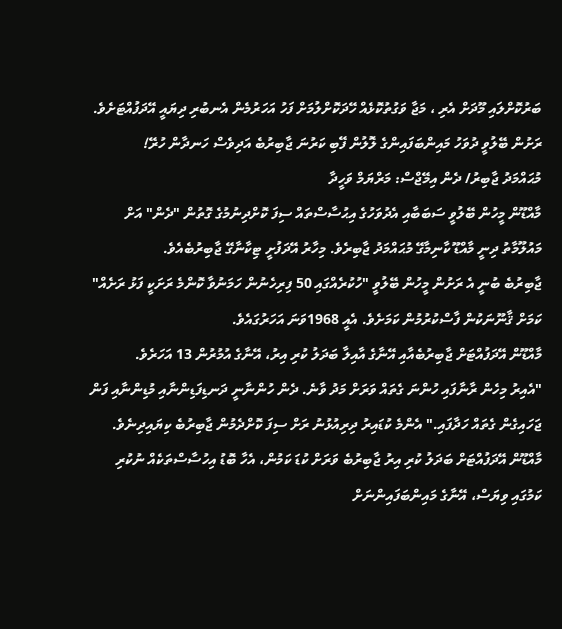ބަރުކޮށްލައި މޫދަށް އެރި ، މަޖާ ވަގުތުކޮޅެއް ހޭދަކޮށްލުމަށް ފަހު އަހަރުމެން އެނބުރި ދިޔައީ އޭދަފުއްޓަށެވެ.
ރަށުން ބޭލުވީ ދުވަހު މައިންބަފައިންގެ ލޮލުން ފޭބި ކަރުނަ ޖާބިރުބެ އަދިވެސް ހަނދާން ހުރޭ!
މުޙައްމަދު ޖާބިރު/ ދެން އިމޭޖްސް: މަރްޔަމް ވަހީދާ
މާއްޑޫން މީހުން ބޭލުވީ ސަބަބާއި އެދުވަހުގެ އިޙުސާސްތައް ސިފަ ކޮށްދިނުމުގެ ގޮތުން "ދެން" އަށް މައުލޫމާތު ދިނީ މާއްޑޫ ކާނިމާގޭ މުޙައްމަދު ޖާބިރެވެ. މިހާރު އޭދަފުށީ ޓިކާނާގޭ ޖާބިރުބެއެވެ.
ޖާބިރުބެ ބުނީ އެ ރަށުން މީހުން ބޭލުވީ "ހުކުރެއްގައި 50 ފިރިހެނުން ހަމަނުވާ ކޮންމެ ރަށަކީ ފަޅު ރަށެއް" ކަމަށް ޤާނޫނަކުން ފާސްކުރުމުން ކަމަށެވެ. އެއީ 1968ވަނަ އަހަރުގައެވެ.
މާއްޑޫން އޭދަފުއްޓަށް ޖާބިރުބެއާއި އޭނާގެ އާއިލާ ބަދަލު ކުރި އިރު، އޭނާގެ އުމުރުން 13 އަހަރެވެ.
"އެއިރު މިހެން ރާނާފައި ހުންނަ ގެތައް ވަރަށް މަދު ވާނެ. ދެން ހުންނާނީ ދަނޑިފަޑިންނާއި މުޑިންނާއި ފަން ޖަހައިގެން ގެތައް ހަދާފައި." އެންމެ ކުޑައިރު ދިރިއުޅުނު ރަށް ސިފަ ކޮށްދެމުން ޖާބިރުބެ ކިޔައިދިނެވެ.
މާއްޑޫން އޭދަފުއްޓަށް ބަދަލު ކުރި އިރު ޖާބިރުބެ ވަރަށް ކުޑަ ކަމުން، އެހާ ބޮޑު އިހުސާސްތަކެއް ނުކުރި ކަމުގައި ވިޔަސް، އޭނާގެ މައިންބަފައިންނަށް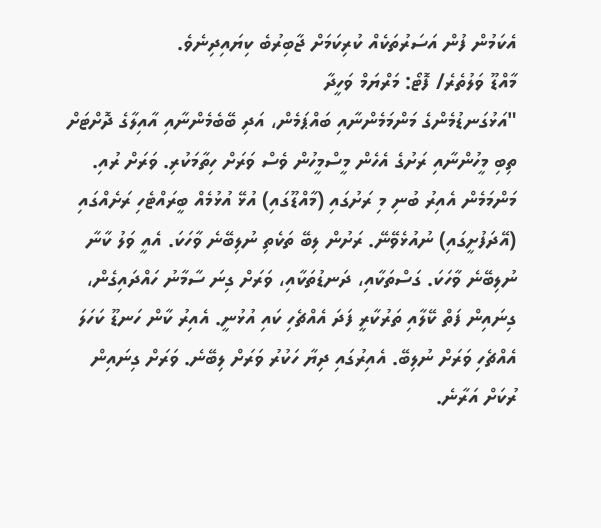އެކަމުން ފުން އަސަރުތަކެއް ކުރިކަމަށް ޖާބިރުބެ ކިޔައިދިނެވެ.
މާއްޑޫ ވަލުތެރެ/ ފޮޓޯ: މަރްޔަމް ވަހީދާ
"އަޅުގަނޑުމެންގެ މަންމަމެންނާއި ބައްޕަމެން، އަދި ބޭބެމެންނާއި އާއިލާގެ ދޮށްޓަށް ތިބި މީހުންނާއި ރަށުގެ އެހެން މީސްމީހުން ވެސް ވަރަށް ހިތާމަކުރި. ވަރަށް ރުއި. މަންމަމެން އެއިރު ބުނި މި ރަށުގައި (މާއްޑޫގައި) އުޅޭ އުޅުމެއް ބީރައްޓެހި ރަށެއްގައި (އޭދަފުށީގައި) ނުއުޅެވޭނޭ. ރަށުން ލިބޭ ތަކެތި ނުލިބޭނެ ވާހަކަ. އެއީ ވަލު ކާނާ ނުލިބޭނެ ވާހަކަ. ގަސްތަކާއި، ދަނޑުތަކާއި، ވަރަށް ގިނަ ސާމާނު ހައްދައިގެން، ގިނައިން ފަތް ކޭލާއި ތަރުކާރީ ފަދަ އެއްޗެހި ކައި އުޅުނީ. އެއިރު ކާން ހަނޑޫ ކަހަލަ އެއްޗެހި ވަރަށް ނުލިބޭ. އެއިރުގައި ދިޔާ ހަކުރު ވަރަށް ލިބޭނެ. ވަރަށް ގިނައިން ރުކަށް އަރާނެ.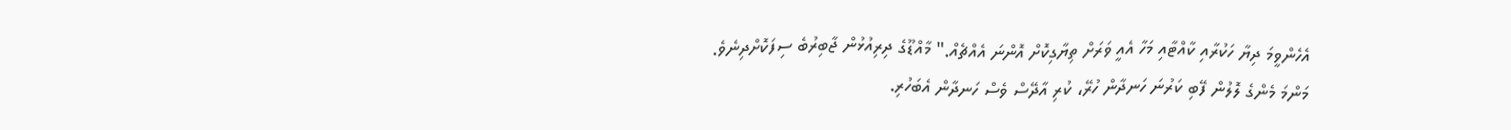އެހެންވީމަ ދިޔާ ހަކުރާއި ކާއްޓާއި މަހާ އެއީ ވަރަށް ތިޔާގިކޮށް އޮންނަ އެއްޗެއް." މާއްޑޫގެ ދިރިއުޅުން ޖާބިރުބެ ސިފަކޮށްދިނެވެ.
މަންމަ މެންގެ ލޮލުން ފޭބި ކަރުނަ ހަނދާން ހުރޭ، ކުރި އާދޭސް ވެސް ހަނދާން އެބަހުރި.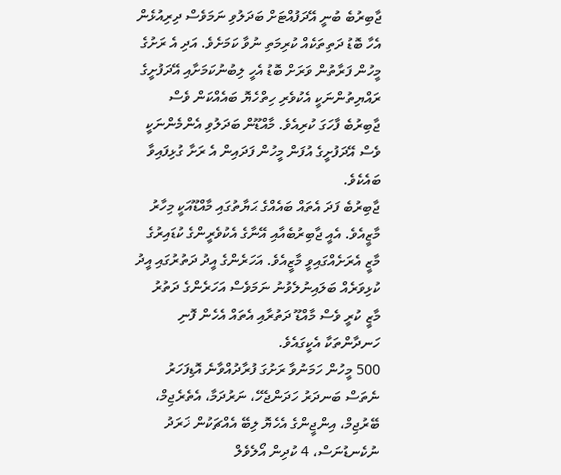ޖާބިރުބެ ބުނީ އޭދަފުއްޓަށް ބަދަލުވި ނަމަވެސް ދިރިއުޅެން އެހާ ބޮޑު ދަތިތަކެއް ކުރިމަތި ނުވާ ކަމަށެވެ. އަދި އެ ރަށުގެ މީހުން ފަރާތުން ވަރަށް ބޮޑު އެހީ ލިބުނުކަމަށާއި އޭދަފުށީގެ ރައްޔިތުންނަކީ އެކުވެރި ހިތްހެޔޮ ބައެއްކަން ވެސް ޖާބިރުބެ ފާހަގަ ކުރިއެވެ. މާއްޑޫން ބަދަލުވި އެންމެންނަކީ ވެސް އޭދަފުށީގެ އުފަން މީހުން ފަދައިން އެ ރަށާ ގުޅިފައިވާ ބައެކެވެ.
ޖާބިރުބެ ފަދަ އެތައް ބައެއްގެ ޙަޔާތުގައި މާއްޑޫއަކީ މިހާރު މާޒީއެވެ. އެއީ ޖާބިރުބެއާއި އޭނާގެ އެކުވެރީންގެ ކުޑައިރުގެ މާޒީ އެރަށެއްގައިވީ މާޒީއެވެ. އަހަރެންގެ އީދު ދަތުރުގައި އީދު ކުޅިވަރެއް ބަލައިނުލެވުނު ނަމަވެސް އަހަރެންގެ ދަތުރު މާޒީ ކުރީ ވެސް މާއްޑޫ ދަތުރާއި އެތައް އެހެން ފޮނި ހަނދާންތަކާ އެކީގައެވެ.
500 މީހުން ހަމަނުވާ ރަށުގަ ފުރާދުއްވާނެ އޮޑިފަހަރު ނެތަސް ބަނދަރު ހަދަންޖެހޭ، ނަރުދަމާ، އެތެރެޖިމް، ބޭރުޖިމް، އިންޖީންގެ އެހެޔޮ ލިބޭ އެއްޗަކުން ޚަރަދު ނުކެނޑުނަސް، 4 ކުދިން އޯލެވެލް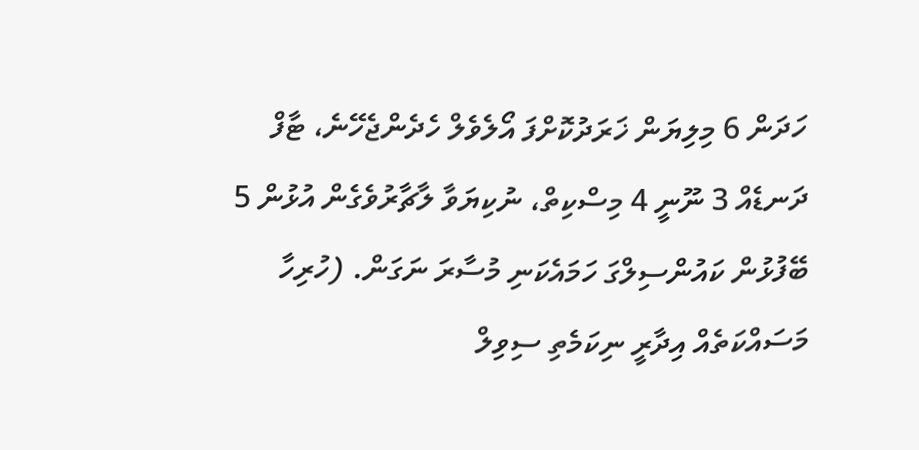ހަދަން 6 މިލިޔަން ޚަރަދުކޮށްފަ އޯލެވެލް ހެދެންޖެހޭނެ، ޓާފް ދަނޑެއް 3 ނޫނީ 4 މިސްކިތް، ނުކިޔަވާ ލާޗާރުވެގެން އުޅުން 5 ބޭފުޅުން ކައުންސިލްގަ ހަމައެކަނި މުސާރަ ނަގަން. (ހުރިހާ މަސައްކަތެއް އިދާރީ ނިކަމެތި ސިވިލް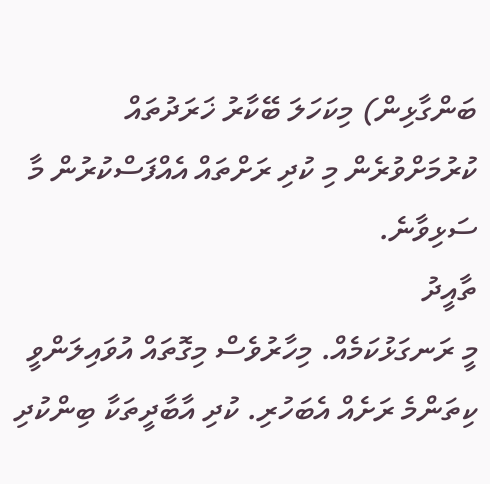ބަންގާޅިން) މިކަހަލަ ބޭކާރު ޚަރަދުތައް ކުރުމަށްވުރެން މި ކުދި ރަށްތައް އެއްފަސްކުރުން މާ ސަޅިވާނެ.
ތާއީދު
މީ ރަނގަޅުކަމެއް. މިހާރުވެސް މިގޮތައް އުވައިލަންވީ ކިތަންމެ ރަށެއް އެބަހުރި. ކުދި އާބާދީތަކާ ބިންކުދި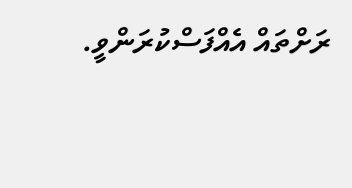ރަށްތައް އެއްފަސްކުރަންވީ.